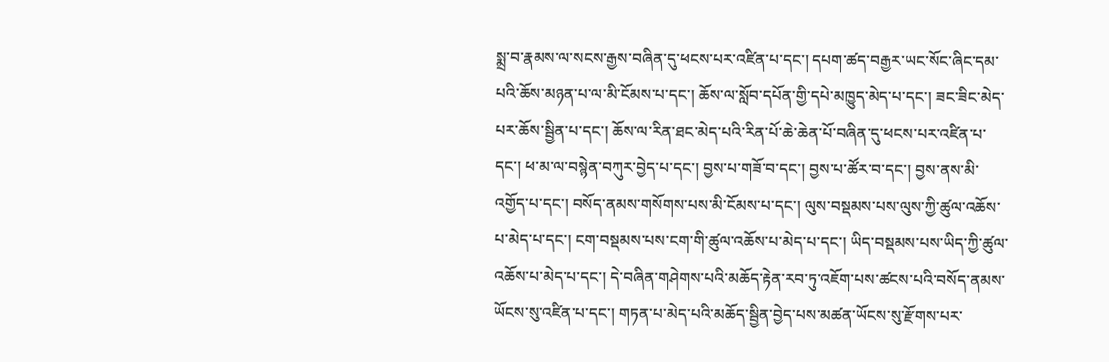སྨྲ་བ་རྣམས་ལ་སངས་རྒྱས་བཞིན་དུ་ཕངས་པར་འཛིན་པ་དང་། དཔག་ཚད་བརྒྱར་ཡང་སོང་ཞིང་དམ་པའི་ཆོས་མཉན་པ་ལ་མི་ངོམས་པ་དང་། ཆོས་ལ་སློབ་དཔོན་གྱི་དཔེ་མཁྱུད་མེད་པ་དང་། ཟང་ཟིང་མེད་པར་ཆོས་སྦྱིན་པ་དང་། ཆོས་ལ་རིན་ཐང་མེད་པའི་རིན་པོ་ཆེ་ཆེན་པོ་བཞིན་དུ་ཕངས་པར་འཛིན་པ་དང་། ཕ་མ་ལ་བསྙེན་བཀུར་བྱེད་པ་དང་། བྱས་པ་གཟོ་བ་དང་། བྱས་པ་ཚོར་བ་དང་། བྱས་ནས་མི་འགྱོད་པ་དང་། བསོད་ནམས་གསོགས་པས་མི་ངོམས་པ་དང་། ལུས་བསྡམས་པས་ལུས་ཀྱི་ཚུལ་འཆོས་པ་མེད་པ་དང་། ངག་བསྡམས་པས་ངག་གི་ཚུལ་འཆོས་པ་མེད་པ་དང་། ཡིད་བསྡམས་པས་ཡིད་ཀྱི་ཚུལ་འཆོས་པ་མེད་པ་དང་། དེ་བཞིན་གཤེགས་པའི་མཆོད་རྟེན་རབ་ཏུ་འཇོག་པས་ཚངས་པའི་བསོད་ནམས་ཡོངས་སུ་འཛིན་པ་དང་། གཏན་པ་མེད་པའི་མཆོད་སྦྱིན་བྱེད་པས་མཚན་ཡོངས་སུ་རྫོགས་པར་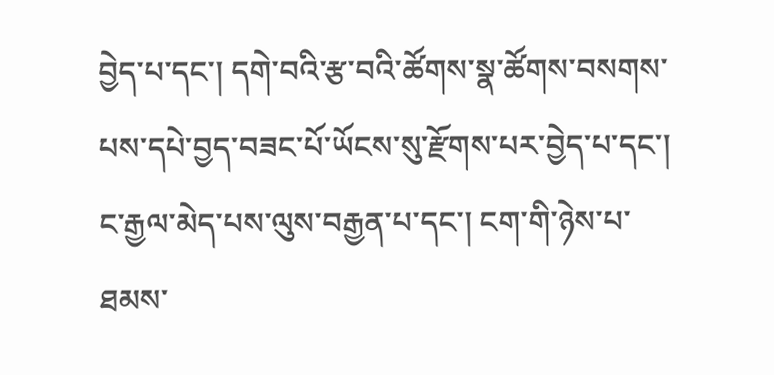བྱེད་པ་དང་། དགེ་བའི་རྩ་བའི་ཚོགས་སྣ་ཚོགས་བསགས་པས་དཔེ་བྱད་བཟང་པོ་ཡོངས་སུ་རྫོགས་པར་བྱེད་པ་དང་། ང་རྒྱལ་མེད་པས་ལུས་བརྒྱན་པ་དང་། ངག་གི་ཉེས་པ་ཐམས་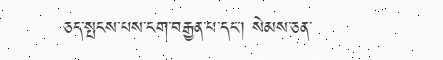ཅད་སྤངས་པས་ངག་བརྒྱན་པ་དང་། སེམས་ཅན་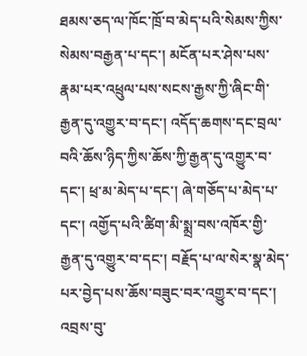ཐམས་ཅད་ལ་ཁོང་ཁྲོ་བ་མེད་པའི་སེམས་ཀྱིས་སེམས་བརྒྱན་པ་དང་། མངོན་པར་ཤེས་པས་རྣམ་པར་འཕྲུལ་པས་སངས་རྒྱས་ཀྱི་ཞིང་གི་རྒྱན་དུ་འགྱུར་བ་དང་། འདོད་ཆགས་དང་བྲལ་བའི་ཆོས་ཉིད་ཀྱིས་ཆོས་ཀྱི་རྒྱན་དུ་འགྱུར་བ་དང་། ཕྲ་མ་མེད་པ་དང་། ཞེ་གཅོད་པ་མེད་པ་དང་། འགྱོད་པའི་ཚིག་མི་སྨྲ་བས་འཁོར་གྱི་རྒྱན་དུ་འགྱུར་བ་དང་། བརྗོད་པ་ལ་སེར་སྣ་མེད་པར་བྱེད་པས་ཆོས་བཟུང་བར་འགྱུར་བ་དང་། འབྲས་བུ་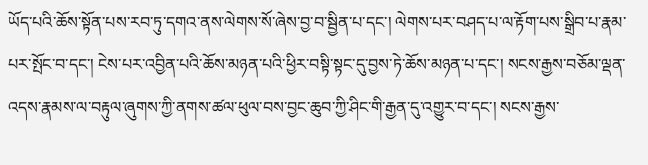ཡོད་པའི་ཆོས་སྟོན་པས་རབ་ཏུ་དགའ་ནས་ལེགས་སོ་ཞེས་བྱ་བ་སྦྱིན་པ་དང་། ལེགས་པར་བཤད་པ་ལ་རྟོག་པས་སྒྲིབ་པ་རྣམ་པར་སྤོང་བ་དང་། ངེས་པར་འབྱིན་པའི་ཆོས་མཉན་པའི་ཕྱིར་བསྟི་སྟང་དུ་བྱས་ཏེ་ཆོས་མཉན་པ་དང་། སངས་རྒྱས་བཅོམ་ལྡན་འདས་རྣམས་ལ་བརྟུལ་ཞུགས་ཀྱི་ནགས་ཚལ་ཕུལ་བས་བྱང་ཆུབ་ཀྱི་ཤིང་གི་རྒྱན་དུ་འགྱུར་བ་དང་། སངས་རྒྱས་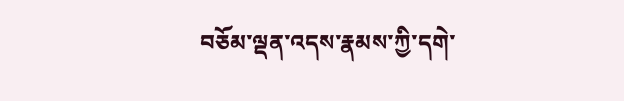བཅོམ་ལྡན་འདས་རྣམས་ཀྱི་དགེ་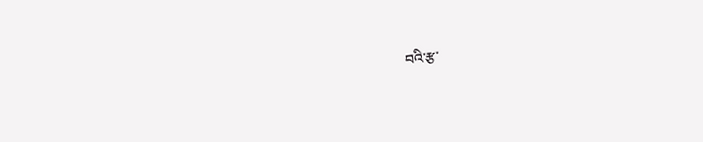བའི་རྩ་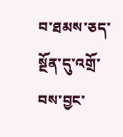བ་ཐམས་ཅད་སྔོན་དུ་འགྲོ་བས་བྱང་